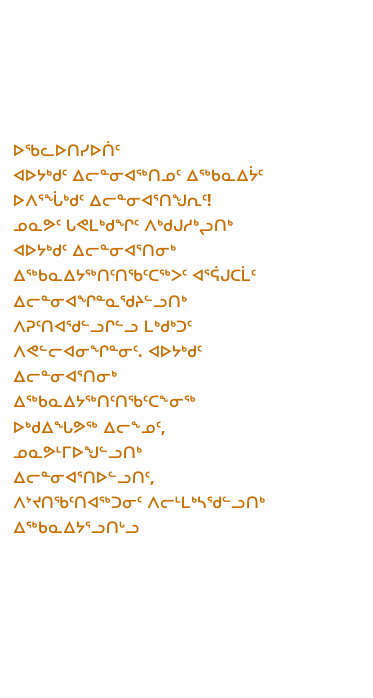ᐅᖃᓚᐅᑎᓯᐅᑏᑦ
ᐊᐅᔭᒃᑯᑦ ᐃᓕᓐᓂᐊᖅᑎᓄᑦ ᐃᖅᑲᓇᐃᔮᑦ
ᐅᐱᕐᖔᒃᑯᑦ ᐃᓕᓐᓂᐊᕐᑎᖑᕆᑦ!
ᓄᓇᕗᑦ ᒐᕙᒪᒃᑯᖏᑦ ᐱᒃᑯᒍᓱᒃᖢᑎᒃ ᐊᐅᔭᒃᑯᑦ ᐃᓕᓐᓂᐊᕐᑎᓂᒃ ᐃᖅᑲᓇᐃᔭᖅᑎᑦᑎᖃᑦᑕᖅᐳᑦ ᐊᕐᕌᒍᑕᒫᑦ ᐃᓕᓐᓂᐊᖏᓐᓇᖁᔨᓪᓗᑎᒃ ᐱᕈᑦᑎᐊᖁᓪᓗᒋᓪᓗ ᒪᒃᑯᒃᑐᑦ ᐱᕙᓪᓕᐊᓂᖏᓐᓂᑦ. ᐊᐅᔭᒃᑯᑦ ᐃᓕᓐᓂᐊᕐᑎᓂᒃ ᐃᖅᑲᓇᐃᔭᖅᑎᑦᑎᖃᑦᑕᖕᓂᖅ ᐅᒃᑯᐃᖓᕗᖅ ᐃᓕᖕᓄᑦ, ᓄᓇᕗᒻᒥᐅᖑᓪᓗᑎᒃ ᐃᓕᓐᓂᐊᕐᑎᐅᓪᓗᑎᑦ, ᐱᔾᔪᑎᖃᑦᑎᐊᖅᑐᓂᑦ ᐱᓕᒻᒪᒃᓴᖁᓪᓗᑎᒃ ᐃᖅᑲᓇᐃᔭᕐᓗᑎᒡᓗ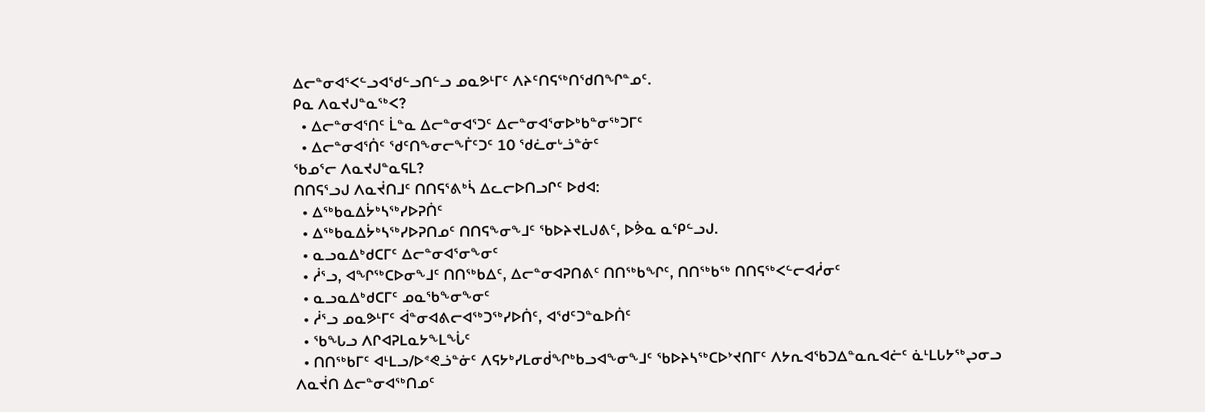ᐃᓕᓐᓂᐊᕐᐸᓪᓗᐊᖁᓪᓗᑎᓪᓗ ᓄᓇᕗᒻᒥᑦ ᐱᔨᑦᑎᕋᖅᑎᖁᑎᖏᓐᓄᑦ.
ᑭᓇ ᐱᓇᔪᒍᓐᓇᖅᐸ?
  • ᐃᓕᓐᓂᐊᕐᑎᑦ ᒫᓐᓇ ᐃᓕᓐᓂᐊᕐᑐᑦ ᐃᓕᓐᓂᐊᕐᓂᐅᒃᑲᓐᓂᖅᑐᒥᑦ
  • ᐃᓕᓐᓂᐊᕐᑏᑦ ᖁᑦᑎᖕᓂᓕᖕᒦᑦᑐᑦ 10 ᖁᓛᓂᒡᓘᓐᓃᑦ
ᖃᓄᕐᓕ ᐱᓇᔪᒍᓐᓇᕋᒪ?
ᑎᑎᕋᕐᓗᒍ ᐱᓇᔫᑎᒧᑦ ᑎᑎᕋᕐᕕᒃᓵ ᐃᓚᓕᐅᑎᓗᒋᑦ ᐅᑯᐊ:
  • ᐃᖅᑲᓇᐃᔮᒃᓴᖅᓯᐅᕈᑏᑦ
  • ᐃᖅᑲᓇᐃᔮᒃᓴᖅᓯᐅᕈᑎᓄᑦ ᑎᑎᕋᖕᓂᖕᒧᑦ ᖃᐅᔨᔪᒪᒍᕕᑦ, ᐅᕘᓇ ᓇᕿᓪᓗᒍ.
  • ᓇᓗᓇᐃᒃᑯᑕᒥᑦ ᐃᓕᓐᓂᐊᕐᓂᖕᓂᑦ
  • ᓲᕐᓗ, ᐊᖏᖅᑕᐅᓂᖕᒧᑦ ᑎᑎᖅᑲᐃᑦ, ᐃᓕᓐᓂᐊᕈᑎᕕᑦ ᑎᑎᖅᑲᖏᑦ, ᑎᑎᖅᑲᖅ ᑎᑎᕋᖅᐸᓪᓕᐊᓲᓂᑦ
  • ᓇᓗᓇᐃᒃᑯᑕᒥᑦ ᓄᓇᖃᖕᓂᖕᓂᑦ
  • ᓲᕐᓗ ᓄᓇᕗᒻᒥᑦ ᐋᓐᓂᐊᕕᓕᐊᖅᑐᖅᓯᐅᑏᑦ, ᐊᖁᑦᑐᓐᓇᐅᑏᑦ
  • ᖃᖓᓗ ᐱᒋᐊᕈᒪᓇᔭᖕᒪᖔᑦ
  • ᑎᑎᖅᑲᒥᑦ ᐊᒻᒪᓗ/ᐅᕝᕙᓘᓐᓃᑦ ᐱᕋᔭᒃᓯᒪᓂᑰᖏᒃᑲᓗᐊᖕᓂᖕᒧᑦ ᖃᐅᔨᓴᖅᑕᐅᔾᔪᑎᒥᑦ ᐱᔭᕆᐊᖃᑐᐃᓐᓇᕆᐊᓖᑦ ᓈᒻᒪᒐᔭᖅᖢᓂᓗ
ᐱᓇᔫᑎ ᐃᓕᓐᓂᐊᖅᑎᓄᑦ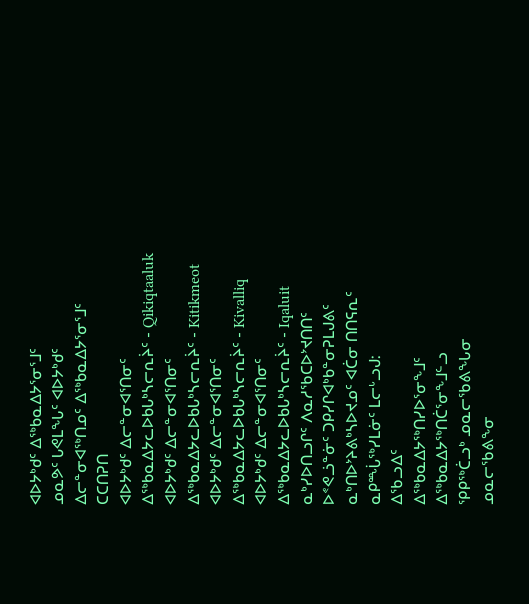ᐊᐅᔭᒃᑯᑦ ᐃᖅᑲᓇᐃᔭᕐᓂᕐᒧᑦ
ᓄᓇᕗᑦ ᒐᕙᒪᖓᑦ ᐊᐅᔭᒃᑯᑦ ᐃᓕᓐᓂᐊᖅᑎᓄᑦ ᐃᖅᑲᓇᐃᔭᕐᓂᕐᒧᑦ ᑕᑕᑎᕈᑎ
ᐊᐅᔭᒃᑯᑦ ᐃᓕᓐᓂᐊᕐᑎᓂᑦ ᐃᖅᑲᓇᐃᔭᓚᐅᑲᒐᒃᓴᓕᕆᔩᑦ - Qikiqtaaluk
ᐊᐅᔭᒃᑯᑦ ᐃᓕᓐᓂᐊᕐᑎᓂᑦ ᐃᖅᑲᓇᐃᔭᓚᐅᑲᒐᒃᓴᓕᕆᔩᑦ - Kitikmeot
ᐊᐅᔭᒃᑯᑦ ᐃᓕᓐᓂᐊᕐᑎᓂᑦ ᐃᖅᑲᓇᐃᔭᓚᐅᑲᒐᒃᓴᓕᕆᔩᑦ - Kivalliq
ᐊᐅᔭᒃᑯᑦ ᐃᓕᓐᓂᐊᕐᑎᓂᑦ ᐃᖅᑲᓇᐃᔭᓚᐅᑲᒐᒃᓴᓕᕆᔩᑦ - Iqaluit
ᓇᒃᓯᐅᑎᓗᒋᑦ ᐱᓇᓱᖃᑕᐅᔾᔪᑎᑎᑦ ᐅᕝᕙᓘᓐᓃᑦ ᑐᑭᓯᒋᐊᒃᑲᓐᓂᕈᒪᒍᕕᑦ ᓇᒃᑎᐅᔾᔨᕕᒃᓴᐅᔪᓄᑦ ᐊᑖᓂ ᑎᑎᕋᕆᑦ ᓇᑭᙶᖅᓯᒪᓃᑦ ᒪᓕᒡᓗᒍ:
ᐃᖃᓗᐃᑦ
ᐃᖅᑲᓇᐃᔭᖅᑎᓯᐅᕐᓂᖕᒧᑦ ᐃᖅᑲᓇᐃᔭᖅᑎᑖᕐᓂᖕᒧᓪᓗ
ᕿᑭᖅᑖᓗᒃ ᓄᓇᓕᖃᕕᖓᓂ
ᓄᓇᓕᖃᕕᖕᓂ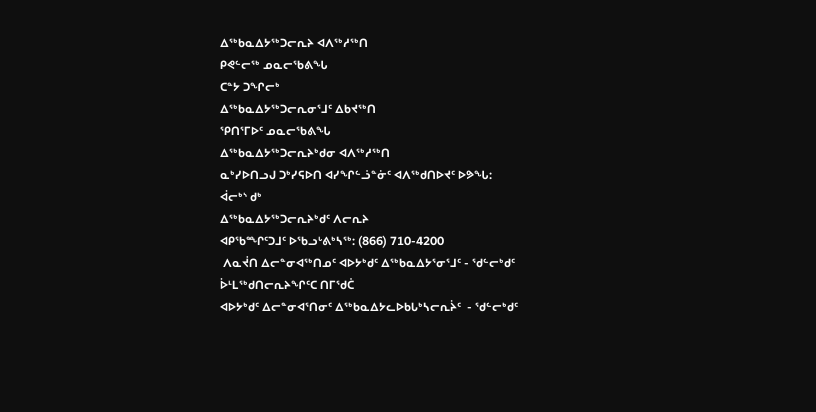ᐃᖅᑲᓇᐃᔭᖅᑐᓕᕆᔨ ᐊᐱᖅᓱᖅᑎ
ᑭᕙᓪᓕᖅ ᓄᓇᓕᖃᕕᖓ
ᑕᓐᔭ ᑐᖏᓕᒃ
ᐃᖅᑲᓇᐃᔭᖅᑐᓕᕆᓂᕐᒧᑦ ᐃᑲᔪᖅᑎ
ᕿᑎᕐᒥᐅᑦ ᓄᓇᓕᖃᕕᖓ
ᐃᖅᑲᓇᐃᔭᖅᑐᓕᕆᔨᒃᑯᓂ ᐊᐱᖅᓱᖅᑎ
ᓇᒃᓯᐅᑎᓗᒍ ᑐᒃᓯᕋᐅᑎ ᐊᓯᖏᓪᓘᓐᓃᑦ ᐊᐱᖅᑯᑎᐅᔪᑦ ᐅᕗᖓ:
ᐋᓕᒃᔅ ᑯᒃ
ᐃᖅᑲᓇᐃᔭᖅᑐᓕᕆᔨᒃᑯᑦ ᐱᓕᕆᔨ
ᐊᑭᖃᙱᑦᑐᒧᑦ ᐅᖃᓗᒡᕕᒃᓴᖅ: (866) 710-4200
 ᐱᓇᔫᑎ ᐃᓕᓐᓂᐊᖅᑎᓄᑦ ᐊᐅᔭᒃᑯᑦ ᐃᖅᑲᓇᐃᔭᕐᓂᕐᒧᑦ - ᖁᓪᓕᒃᑯᑦ ᐆᒻᒪᖅᑯᑎᓕᕆᔨᖏᑦᑕ ᑎᒥᖁᑖ
ᐊᐅᔭᒃᑯᑦ ᐃᓕᓐᓂᐊᕐᑎᓂᑦ ᐃᖅᑲᓇᐃᔭᓚᐅᑲᒐᒃᓴᓕᕆᔩᑦ  - ᖁᓪᓕᒃᑯᑦ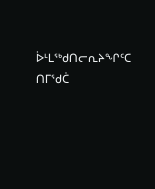ᐆᒻᒪᖅᑯᑎᓕᕆᔨᖏᑦᑕ ᑎᒥᖁᑖ